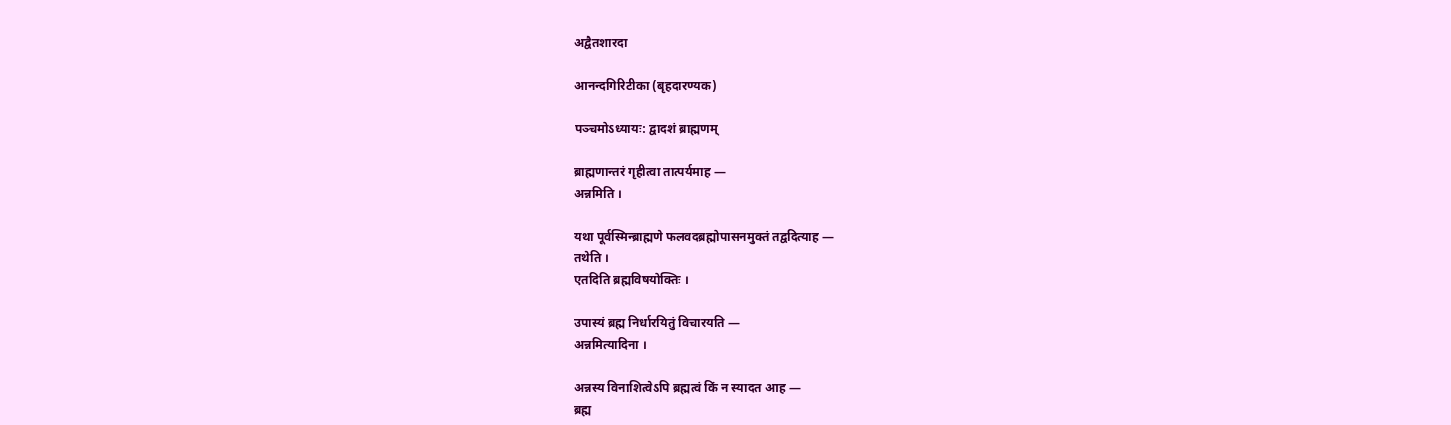अद्वैतशारदा

आनन्दगिरिटीका (बृहदारण्यक)

पञ्चमोऽध्यायः: द्वादशं ब्राह्मणम्

ब्राह्मणान्तरं गृहीत्वा तात्पर्यमाह —
अन्नमिति ।

यथा पूर्वस्मिन्ब्राह्मणे फलवदब्रह्मोपासनमुक्तं तद्वदित्याह —
तथेति ।
एतदिति ब्रह्मविषयोक्तिः ।

उपास्यं ब्रह्म निर्धारयितुं विचारयति —
अन्नमित्यादिना ।

अन्नस्य विनाशित्वेऽपि ब्रह्मत्वं किं न स्यादत आह —
ब्रह्म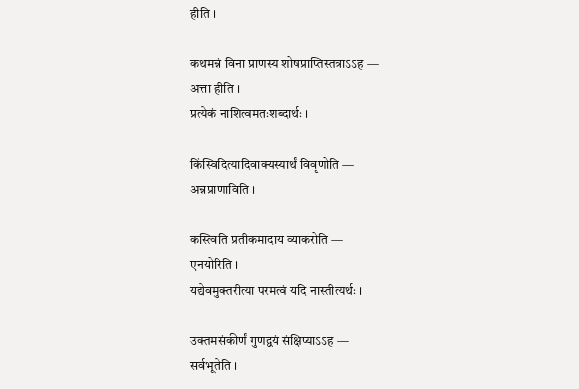हीति ।

कथमन्नं विना प्राणस्य शोषप्राप्तिस्तत्राऽऽह —
अत्ता हीति ।
प्रत्येकं नाशित्वमतःशब्दार्थः ।

किंस्विदित्यादिवाक्यस्यार्थं विवृणोति —
अन्नप्राणाविति ।

कस्त्विति प्रतीकमादाय व्याकरोति —
एनयोरिति ।
यद्येवमुक्तरीत्या परमत्वं यदि नास्तीत्यर्थः ।

उक्तमसंकीर्णं गुणद्वयं संक्षिप्याऽऽह —
सर्वभूतेति ।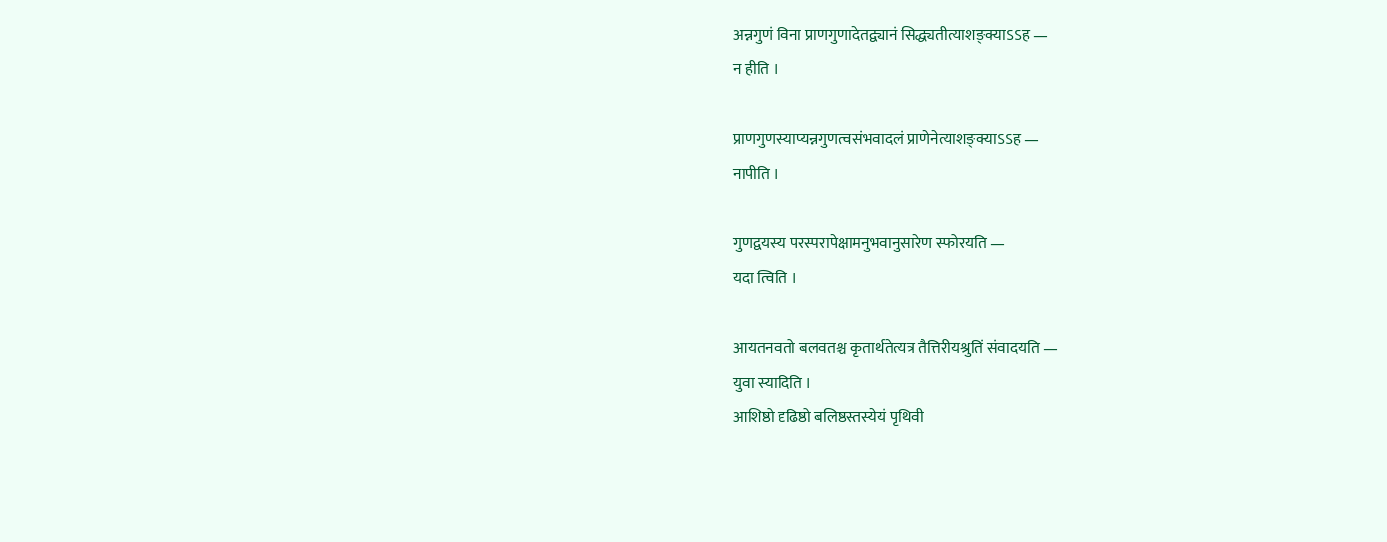अन्नगुणं विना प्राणगुणादेतद्व्यानं सिद्ध्यतीत्याशङ्क्याऽऽह —
न हीति ।

प्राणगुणस्याप्यन्नगुणत्वसंभवादलं प्राणेनेत्याशङ्क्याऽऽह —
नापीति ।

गुणद्वयस्य परस्परापेक्षामनुभवानुसारेण स्फोरयति —
यदा त्विति ।

आयतनवतो बलवतश्च कृतार्थतेत्यत्र तैत्तिरीयश्रुतिं संवादयति —
युवा स्यादिति ।
आशिष्ठो दृढिष्ठो बलिष्ठस्तस्येयं पृथिवी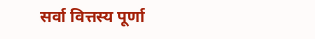सर्वा वित्तस्य पूर्णा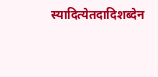स्यादित्येतदादिशब्देन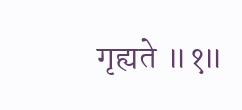गृह्यते ॥१॥